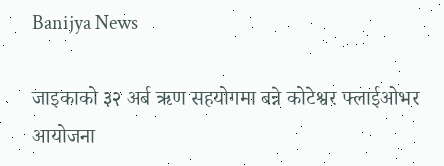Banijya News

जाइकाको ३२ अर्ब ऋण सहयोगमा बन्ने कोटेश्वर फ्लाईओभर आयोजना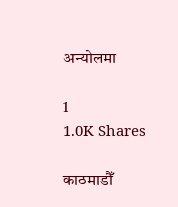अन्योलमा

1
1.0K Shares

काठमाडौँ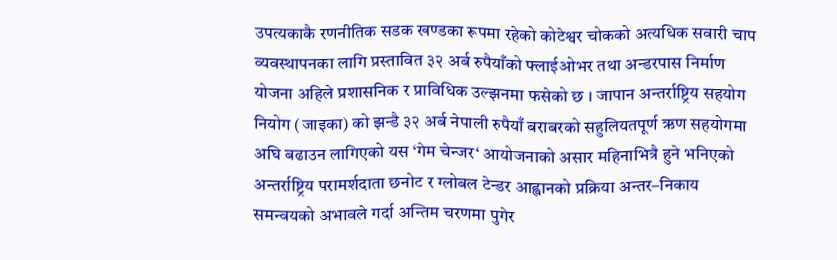उपत्यकाकै रणनीतिक सडक खण्डका रूपमा रहेको कोटेश्वर चोकको अत्यधिक सवारी चाप व्यवस्थापनका लागि प्रस्तावित ३२ अर्ब रुपैयाँको फ्लाईओभर तथा अन्डरपास निर्माण योजना अहिले प्रशासनिक र प्राविधिक उल्झनमा फसेको छ । जापान अन्तर्राष्ट्रिय सहयोग नियोग (जाइका) को झन्डै ३२ अर्ब नेपाली रुपैयाँ बराबरको सहुलियतपूर्ण ऋण सहयोगमा अघि बढाउन लागिएको यस ‘गेम चेन्जर‘ आयोजनाको असार महिनाभित्रै हुने भनिएको अन्तर्राष्ट्रिय परामर्शदाता छनोट र ग्लोबल टेन्डर आह्वानको प्रक्रिया अन्तर–निकाय समन्वयको अभावले गर्दा अन्तिम चरणमा पुगेर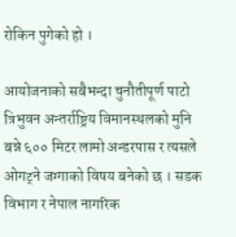रोकिन पुगेको हो ।

आयोजनाको सबैभन्दा चुनौतीपूर्ण पाटो त्रिभुवन अन्तर्राष्ट्रिय विमानस्थलको मुनि बन्ने ६०० मिटर लामो अन्डरपास र त्यसले ओगट्ने जग्गाको विषय बनेको छ । सडक विभाग र नेपाल नागरिक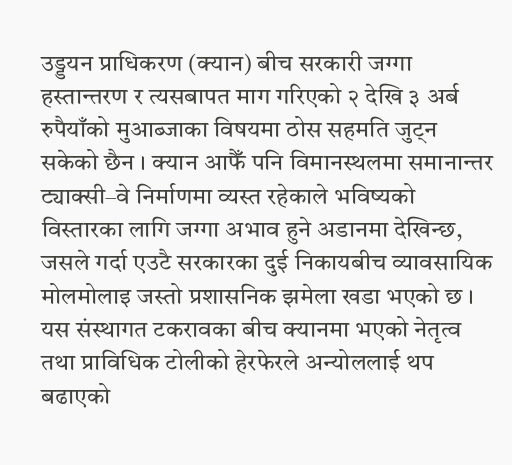उड्डयन प्राधिकरण (क्यान) बीच सरकारी जग्गा हस्तान्तरण र त्यसबापत माग गरिएको २ देखि ३ अर्ब रुपैयाँको मुआब्जाका विषयमा ठोस सहमति जुट्न सकेको छैन । क्यान आफैँ पनि विमानस्थलमा समानान्तर ट्याक्सी–वे निर्माणमा व्यस्त रहेकाले भविष्यको विस्तारका लागि जग्गा अभाव हुने अडानमा देखिन्छ, जसले गर्दा एउटै सरकारका दुई निकायबीच व्यावसायिक मोलमोलाइ जस्तो प्रशासनिक झमेला खडा भएको छ ।
यस संस्थागत टकरावका बीच क्यानमा भएको नेतृत्व तथा प्राविधिक टोलीको हेरफेरले अन्योललाई थप बढाएको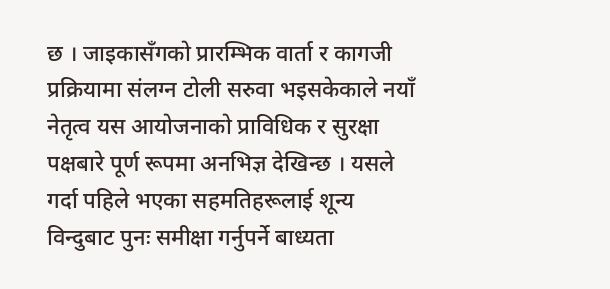छ । जाइकासँगको प्रारम्भिक वार्ता र कागजी प्रक्रियामा संलग्न टोली सरुवा भइसकेकाले नयाँ नेतृत्व यस आयोजनाको प्राविधिक र सुरक्षा पक्षबारे पूर्ण रूपमा अनभिज्ञ देखिन्छ । यसले गर्दा पहिले भएका सहमतिहरूलाई शून्य विन्दुबाट पुनः समीक्षा गर्नुपर्ने बाध्यता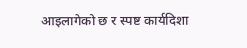आइलागेको छ र स्पष्ट कार्यदिशा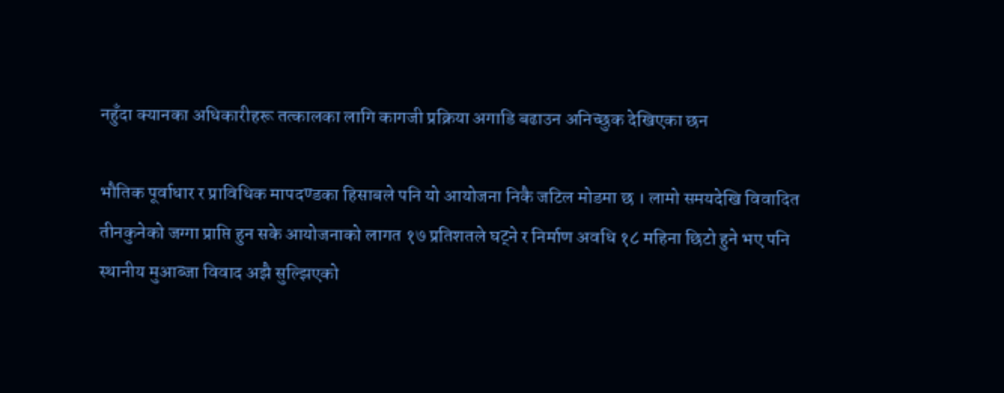नहुँदा क्यानका अधिकारीहरू तत्कालका लागि कागजी प्रक्रिया अगाडि बढाउन अनिच्छुक देखिएका छन

भौतिक पूर्वाधार र प्राविधिक मापदण्डका हिसाबले पनि यो आयोजना निकै जटिल मोडमा छ । लामो समयदेखि विवादित तीनकुनेको जग्गा प्राप्ति हुन सके आयोजनाको लागत १७ प्रतिशतले घट्ने र निर्माण अवधि १८ महिना छिटो हुने भए पनि स्थानीय मुआब्जा विवाद अझै सुल्झिएको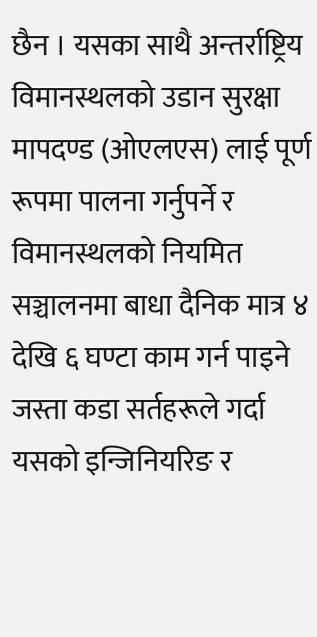छैन । यसका साथै अन्तर्राष्ट्रिय विमानस्थलको उडान सुरक्षा मापदण्ड (ओएलएस) लाई पूर्ण रूपमा पालना गर्नुपर्ने र विमानस्थलको नियमित सञ्चालनमा बाधा दैनिक मात्र ४ देखि ६ घण्टा काम गर्न पाइने जस्ता कडा सर्तहरूले गर्दा यसको इन्जिनियरिङ र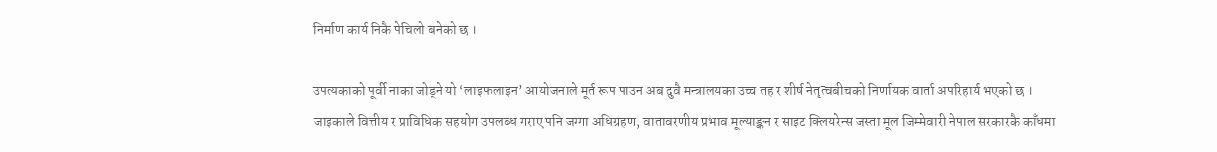निर्माण कार्य निकै पेचिलो बनेको छ ।

उपत्यकाको पूर्वी नाका जोड्ने यो ‘लाइफलाइन’ आयोजनाले मूर्त रूप पाउन अब दुवै मन्त्रालयका उच्च तह र शीर्ष नेतृत्वबीचको निर्णायक वार्ता अपरिहार्य भएको छ । जाइकाले वित्तीय र प्राविधिक सहयोग उपलब्ध गराए पनि जग्गा अधिग्रहण, वातावरणीय प्रभाव मूल्याङ्कन र साइट क्लियरेन्स जस्ता मूल जिम्मेवारी नेपाल सरकारकै काँधमा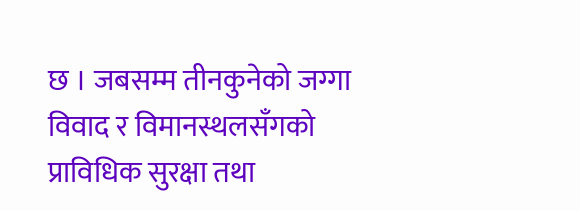छ । जबसम्म तीनकुनेको जग्गा विवाद र विमानस्थलसँगको प्राविधिक सुरक्षा तथा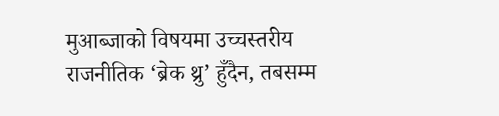मुआब्जाको विषयमा उच्चस्तरीय राजनीतिक ‘ब्रेक थ्रु’ हुँदैन, तबसम्म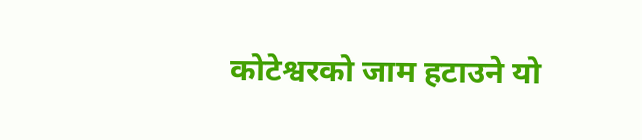कोटेश्वरको जाम हटाउने यो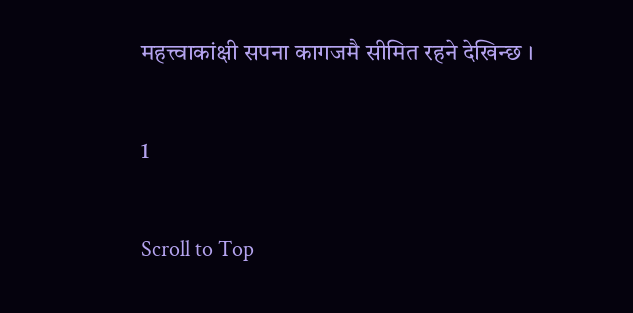महत्त्वाकांक्षी सपना कागजमै सीमित रहने देखिन्छ ।

1

Scroll to Top